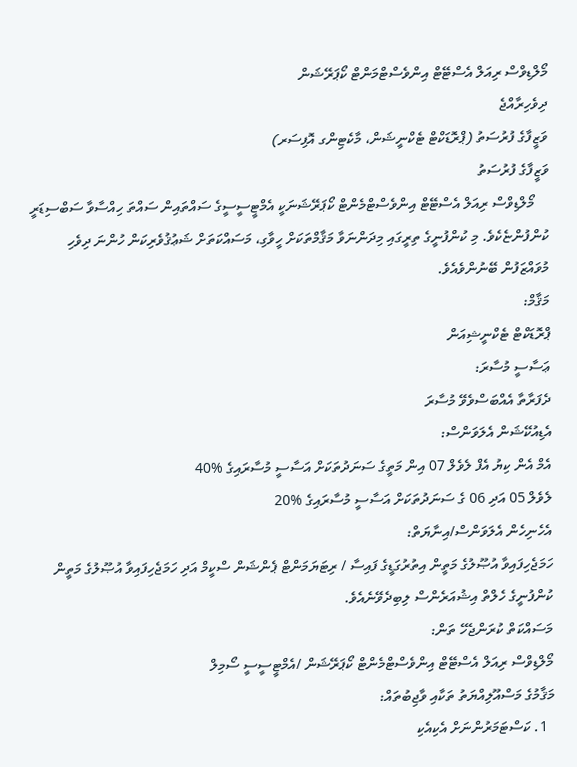މޯލްޑިވްސް ރިއަލް އެސްޓޭޓް އިންވެސްޓްމަންޓް ކޯޕަރޭޝަން
ދިވެހިރާއްޖެ
ވަޒީފާގެ ފުރުސަތު (ޕްރޮޑަކްޓް ޓެކްނީޝަން، މާކެޓިންގ އޮފިސަރ)
ވަޒީފާގެ ފުރުސަތު
    މޯލްޑިވްސް ރިއަލް އެސްޓޭޓް އިންވެސްޓްމެންޓް ކޯޕަރޭޝަނަކީ އެމްޓީސީސީގެ ސައްތައިން ސައްތަ ހިއްސާވާ ސަބްސިޑަރީ ކުންފުންޏެކެވެ. މި ކުންފުނީގެ ތިރީގައި މިދަންނަވާ މަޤާމްތަކަށް ހީވާގި، މަސައްކަތަށް ޝަޢުޤުވެރިކަން ހުންނަ ދިވެހި މުވައްޒަފުން ބޭނުންވެއެވެ.
މަޤާމް:
ޕްރޮޑަކްޓް ޓެކްނީޝިއަން
ޢަސާސީ މުސާރަ:
ދެފަރާތާ އެއްބަސްވެވޭ މުސާރަ
އެޑިއުކޭޝަން އެލަވަންސް:
އެމް އެން ކިޔު އެފް ލެވެލް 07 އިން މަތީގެ ސަނަދުތަކަށް އަސާސީ މުސާރައިގެ %40
ލެވެލް 05 އަދި 06 ގެ ސަނަދުތަކަށް އަސާސީ މުސާރައިގެ %20
އެހެނިހެން އެލަވަންސް/އިނާޔަތް:
ހަމަޖެހިފައިވާ އުޞޫލުގެ މަތީން އިތުރުގަޑީގެ ފައިސާ / ރިޓަޔަމަންޓް ޕެންޝަން ސްކީމް އަދި ހަމަޖެހިފައިވާ އުޞޫލުގެ މަތީން ކުންފުނީގެ ހެލްތް އިޝުއަރެންސް ލިބިދެވޭނެއެވެ.
މަސައްކަތް ކުރަންޖެހޭ ތަން:
މޯލްޑިވްސް ރިއަލް އެސްޓޭޓް އިންވެސްޓްމެންޓް ކޯޕަރޭޝަން /އެމްޓީސީސީ ސޯމިލް
މަޤާމުގެ މަސްއޫލިއްޔަތު ތަކާއި ވާޖިބުތައް:
  1. ކަސްޓަމަރުންނަށް އެކިއެކި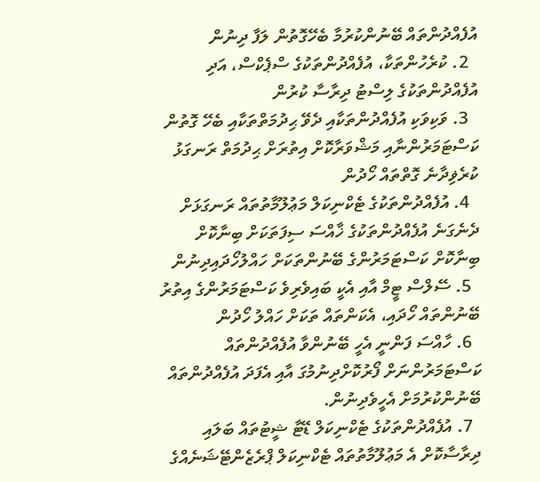އުފެއްދުންތައް ބޭނުންކުރުމާ ބެހޭގޮތުން ލަފާ ދިނުން
  2. ކުރެހުންތަކާ، އުފެއްދުންތަކުގެ ސްޕެކްސް، އަދި އުފެއްދުންތަކުގެ ލިސްޓު ދިރާސާ ކުރުން
  3. ވަކިވަކި އުފެއްދުންތަކާއި ދެވޭ ޙިދުމަތްތަކާއި ބެހޭ ގޮތުން ކަސްޓަމަރުންނާއި މަޝްވަރާކޮށް އިތުރަށް ޙިދުމަތް ރަނގަޅު ކުރެޥިދާނެ ގޮތްތައް ހޯދުން
  4. އުފެއްދުންތަކުގެ ޓެކްނިކަލް މަޢުލޫމާތުތައް ރަނގަޅަށް ދެނެގަނެ އުފެއްދުންތަކުގެ ޚާއްސަ ސިފަތަކަށް ބިނާކޮށް ބިނާކޮށް ކަސްޓަމަރުންގެ ބޭނުންތަކަށް ހައްލުހޯދައިދިނުން
  5. ސޭލްސް ޓީމް އާއި އެކީ ބައިވެރިވެ ކަސްޓަމަރުންގެ އިތުރު ބޭނުންތައް ހޯދައި، އެކަންތައް ތަކަށް ހައްލު ހޯދުން
  6. ހާއްސަ ފަންނީ އެހީ ބޭނުންވާ އުފެއްދުންތައް ކަސްޓަމަރުންނަށް ފޯރުކޮށްދިނުމުގަ އާއި އެފަދަ އުފެއްދުންތައް ބޭނުންކުރުމަށް އެހީވެދިނުން.
  7. އުފެއްދުންތަކުގެ ޓެކްނިކަލް ޑޭޓާ ޝީޓުތައް ބަލައި ދިރާސާކޮށް އެ މަޢުލޫމާތުތައް ޓެކްނިކަލް ޕްރެޒެންޓޭޝަނެއްގެ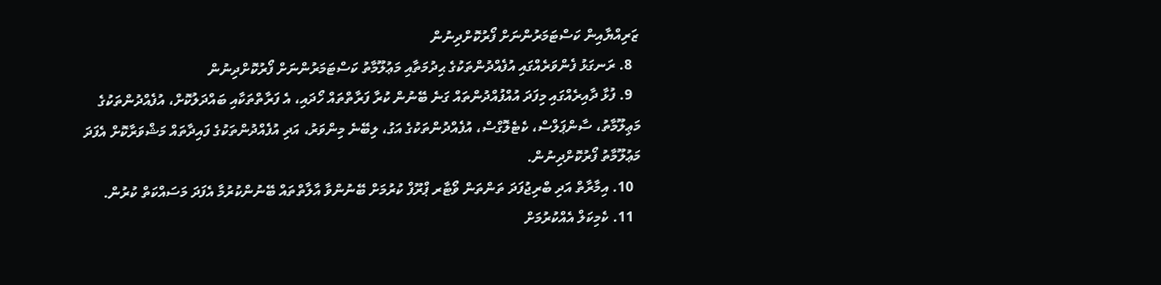ޒަރިއްޔާއިން ކަސްޓަމަރުންނަށް ފޯރުކޮށްދިނުން
  8. ރަނގަޅު ފެންވަރެއްގައި އުފެއްދުންތަކުގެ ޙިދުމަތާއި މަޢުލޫމާތު ކަސްޓަމަރުންނަށް ފޯރުކޮށްދިނުން
  9. ފުޅާ ދާއިރެއްގައި މިފަދަ އުއްފުއްދުންތައް ގަނެ ބޭނުން ކުރާ ފަރާތްތައް ހޯދައި، އެ ފަރާތްތަކާއި ބައްދަލުކޮށް، އުފެއްދުންތަކުގެ މަޢިލޫމާތު، ސާންޕަލްސް، ކެޓެލޮގްސް، އުފެއްދުންތަކުގެ އަގު، ލިބޭނެ މިންވަރު، އަދި އުފެއްދުންތަކުގެ ފައިދާތައް މަޝްވަރާކޮށް އެފަދަ މަޢުލޫމާތު ފޯރުކޮށްދިނުން.
  10. އިމާރާތް އަދި ބްރިޖުފަދަ ތަންތަން ވޯޓާރ ޕްރޫފް ކުރުމަށް ބޭނުންވާ އާލާތްތައް ބޭނުންކުރުމާ އެފަދަ މަސައްކަތް ކުރުން.
  11. ކެމިކަލް އެއްކުރުމަށް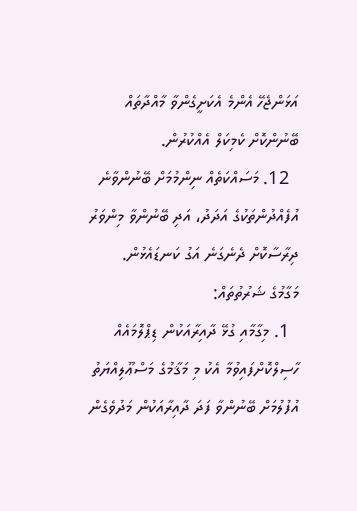އަޅަންޖެހޭ އެންމެ އެކަށީގެންވާ މާއްދާތައް ބޭނުންކޮށް ކެމިކަލް އެއްކުރުން.
  12. މަސައްކަތެއް ނިންމުމަށް ބޭނުންވާނެ އުފެއްދުންތަކުގެ އަދަދު، އަދި ބޭނުންވާ މިންވަރު ދިރާސާކޮށް ދެނެގަނެ އަގު ކަނޑައެޅުން.
މަގާމުގެ ޝަރުތުތައް:
  1. މިގާމާއި ގުޅޭ ދާއިރާއަކުން ޑިޕްލޮމައެއް ހާސިލްކޮށްފައިވުމާ އެކު މި މަޤާމުގެ މަސްޢޫލިއްޔަތު އުފުލުމަށް ބޭނުންވާ ފަދަ ދާއިރާއަކުން މަދުވެގެން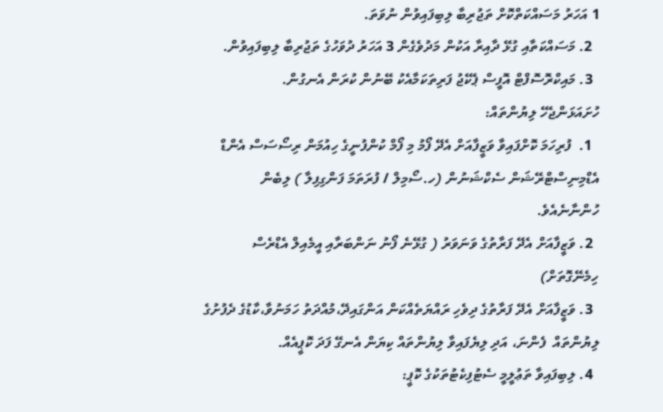1 އަހަރު މަސައްކަތްކޮށް ތަޖުރިބާ ލިބިފައިވުން ނުވަތަ.
  2. މަސައްކަތާއި ގުޅޭ ދާއިރާ އަކުން މަދުވެގެން 3 އަހަރު ދުވަހުގެ ތަޖުރިބާ ލިބިފައިވުން.
  3. މައިކްރޮސޮފްޓް އޮފީސް ޕެކޭޖު ފަރިތަކަމާއެކު ބޭނުން ކުރަން އެނގުން.
ހުށައަޅަންޖެހޭ ލިޔުންތައް:
  1.  ފުރިހަމަ ކޮށްފައިވާ ވަޒީފާއަށް އެދޭ ފޯމު މި ފޯމް ކުންފުނީގެ ހިއުމަން ރިސޯސަސް އެންޑް އެޑްމިނިސްޓްރޭޝަން ސެކްޝަނުން (ހ.ސޯމިލް / ފުރަތަމަ ފަންގިފިލާ ) ލިބެން ހުންނާނެއެވެ.
  2. ވަޒީފާއަށް އެދޭ ފަރާތުގެ ވަނަވަރު ( ގުޅޭނެ ފޯނު ނަންބަރާއި އީމެއިލް އެޑްރެސް ހިމެނޭގޮތަށް)
  3. ވަޒީފާއަށް އެދޭ ފަރާތުގެ ދިވެހި ރައްޔަތެއްކަން އަންގައިދޭ،މުއްދަތު ހަމަނުވާ،ކާޑުގެ ދެފުށުގެ ލިޔުންތައް  ފެންނަ، އަދި ލިޔެފައިވާ ލިޔުންތައް ކިޔަން އެނގޭ ފަދަ ކޮޕީއެއް.
  4. ލިބިފައިވާ ތަޢުލީމީ ސެޓުފިކެޓުތަކުގެ ކޮޕީ: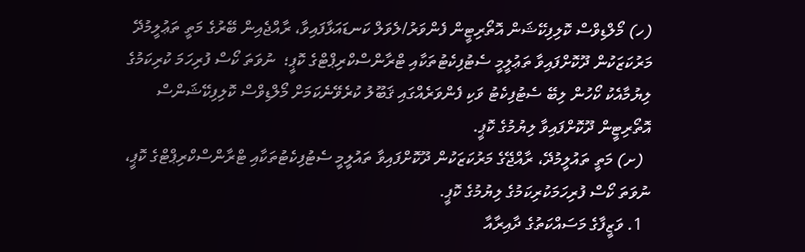(ހ) މޯލްޑިވްސް ކޮލިފިކޭޝަން އޮތޯރިޓީން ފެންވަރު/ލެވަލް ކަނޑައަޅާފައިވާ، ރާއްޖެއިން ބޭރުގެ މަތީ ތަޢުލީމުދޭ މަރުކަޒަކުން ދޫކޮށްފައިވާ ތަޢުލީމީ ސެޓުފިކެޓުތަކާއި ޓްރާންސްކްރިޕްޓްގެ ކޮޕީ؛  ނުވަތަ ކޯސް ފުރިހަމަ ކުރިކަމުގެ ލިޔުމާއެކު ކޯހުން ލިބޭ ސެޓުފިކެޓު ވަކި ފެންވަރެއްގައި ޤަބޫލު ކުރެވޭނެކަމަށް މޯލްޑިވްސް ކޮލިފިކޭޝަންސް އޮތޯރިޓީން ދޫކޮށްފައިވާ ލިޔުމުގެ ކޮޕީ.
  (ށ) މަތީ ތައުލީމުދޭ، ރާއްޖޭގެ މަރުކަޒަކުން ދޫކޮށްފައިވާ ތައުލީމީ ސެޓުފިކެޓުތަކާއި ޓްރާންސްކްރިޕްޓްގެ ކޮޕީ، ނުވަތަ ކޯސް ފުރިހަމަކުރިކަމުގެ ލިޔުމުގެ ކޮޕީ.
  1. ވަޒީފާގެ މަސައްކަތުގެ ދާއިރާއާ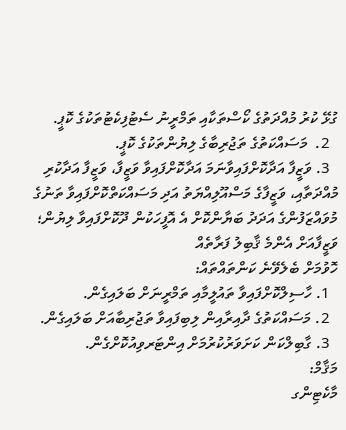ގުޅޭ ކުރު މުއްދަތުގެ ކޯސްތަކާއި ތަމްރީނު ސެޓުފިކެޓުތަކުގެ ކޮޕީ.
  2.  މަސައްކަތުގެ ތަޖުރިބާގެ ލިޔުންތަކުގެ ކޮޕީ.
  3. ވަޒީފާ އަދާކޮށްފައިވާނަމަ އަދާކޮށްފައިވާ ވަޒީފާ، ވަޒީފާ އަދާކުރި މުއްދަތާއި، ވަޒީފާގެ މަސްއޫލިއްޔަތު އަދި މަސައްކަތްކޮށްފައިވާ ތަނުގެ މުވައްޒަފުންގެ އަދަދު ބަޔާންކޮށް އެ އޮފީހަކުން ދޫކޮށްފައިވާ ލިޔުން؛
ވަޒީފާއަށް އެންމެ ޤާބިލު ފަރާތެއް
ހޮވުމަށް ބެލެވޭނެ ކަންތައްތައް:
  1. ހާސިލްކޮށްފައިވާ ތައުލީމާއި ތަމްރީނަށް ބަލައިގެން.
  2. މަސައްކަތުގެ ދާއިރާއިން ލިބިފައިވާ ތަޖުރިބާއަށް ބަލައިގެން.
  3. ގާބިލްކަން ކަށަވަރުކުރުމަށް އިންޓަރވިއުކޮށްގެން.
މަޤާމް:
މާކެޓިންގ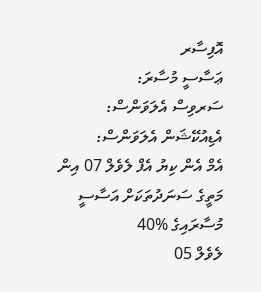އޮފިސާރ
ޢަސާސީ މުސާރަ:
ސަރވިސް އެލަވަންސް:
އެޑިއުކޭޝަން އެލަވަންސް:
އެމް އެން ކިޔު އެފް ލެވެލް 07 އިން މަތީގެ ސަނަދުތަކަށް އަސާސީ މުސާރައިގެ %40
ލެވެލް 05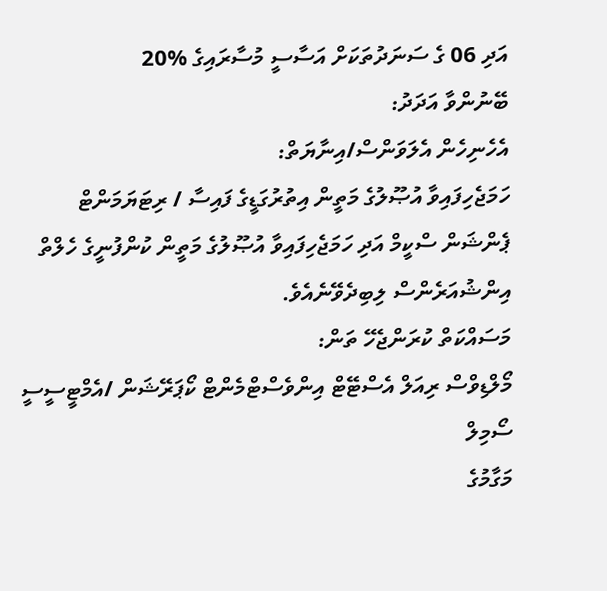އަދި 06 ގެ ސަނަދުތަކަށް އަސާސީ މުސާރައިގެ %20
ބޭނުންވާ އަދަދު:
އެހެނިހެން އެލަވަންސް/އިނާޔަތް:
ހަމަޖެހިފައިވާ އުޞޫލުގެ މަތީން އިތުރުގަޑީގެ ފައިސާ / ރިޓަޔަމަންޓް ޕެންޝަން ސްކީމް އަދި ހަމަޖެހިފައިވާ އުޞޫލުގެ މަތީން ކުންފުނީގެ ހެލްތް އިންޝުއަރެންސް ލިބިދެވޭނެއެވެ.
މަސައްކަތް ކުރަންޖެހޭ ތަން:
މޯލްޑިވްސް ރިއަލް އެސްޓޭޓް އިންވެސްޓްމެންޓް ކޯޕަރޭޝަން /އެމްޓީސީސީ ސޯމިލް
މަގާމުގެ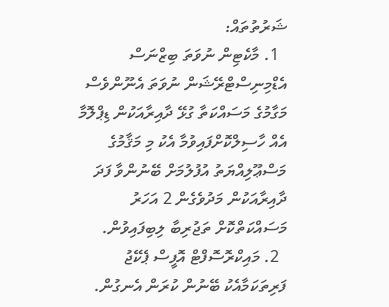ޝަރުތުތައް:
  1. މާކެޓިން ނުވަތަ ބިޒްނަސް އެޑްމިނިސްޓްރޭޝަން ނުވަތަ އެނޫންވެސް މަގާމުގެ މަސައްކަތާ ގުޅޭ ދާއިރާއަކުން ޑިޕްލޮމާ އެއް ހާސިލްކޮށްފައިވުމާ އެކު މި މަޤާމުގެ މަސްޢޫލިއްޔަތު އުފުލުމަށް ބޭނުންވާ ފަދަ ދާއިރާއަކުން މަދުވެގެން 2 އަހަރު މަސައްކަތްކޮށް ތަޖުރިބާ ލިބިފައިވުން.
  2. މައިކްރޮސޮފްޓް އޮފީސް ޕެކޭޖު ފަރިތަކަމާއެކު ބޭނުން ކުރަން އެނގުން.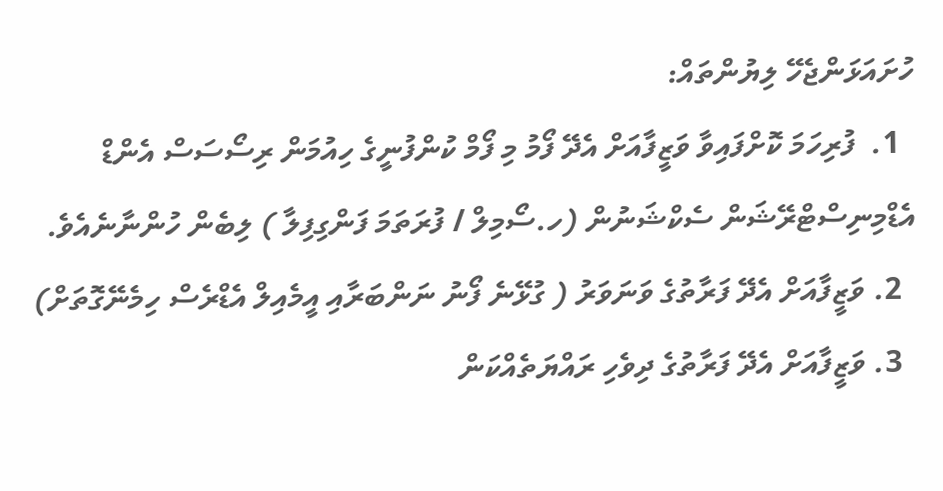ހުށައަޅަންޖެހޭ ލިޔުންތައް:
  1.  ފުރިހަމަ ކޮށްފައިވާ ވަޒީފާއަށް އެދޭ ފޯމު މި ފޯމް ކުންފުނީގެ ހިއުމަން ރިސޯސަސް އެންޑް އެޑްމިނިސްޓްރޭޝަން ސެކްޝަނުން (ހ.ސޯމިލް / ފުރަތަމަ ފަންގިފިލާ ) ލިބެން ހުންނާނެއެވެ.
  2. ވަޒީފާއަށް އެދޭ ފަރާތުގެ ވަނަވަރު ( ގުޅޭނެ ފޯނު ނަންބަރާއި އީމެއިލް އެޑްރެސް ހިމެނޭގޮތަށް)
  3. ވަޒީފާއަށް އެދޭ ފަރާތުގެ ދިވެހި ރައްޔަތެއްކަން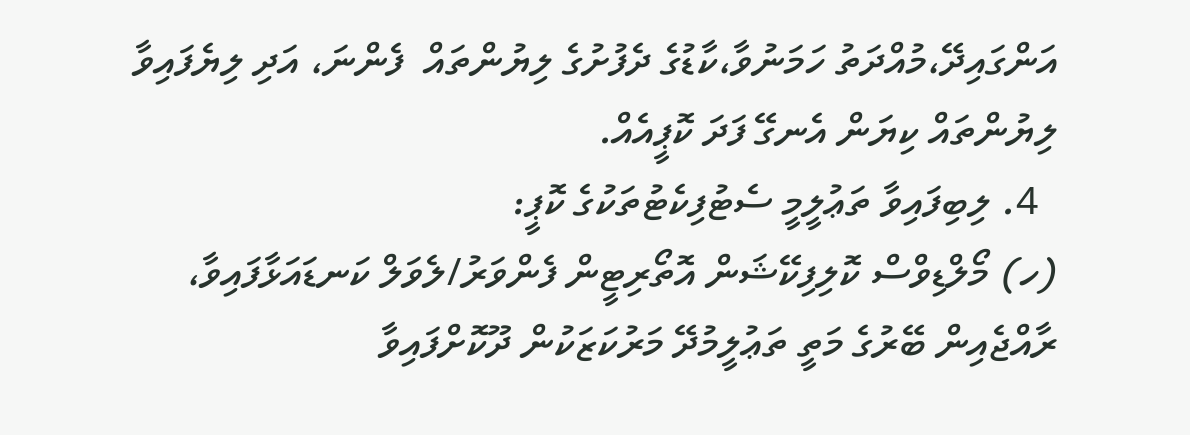އަންގައިދޭ،މުއްދަތު ހަމަނުވާ،ކާޑުގެ ދެފުށުގެ ލިޔުންތައް  ފެންނަ، އަދި ލިޔެފައިވާ ލިޔުންތައް ކިޔަން އެނގޭ ފަދަ ކޮޕީއެއް.
  4. ލިބިފައިވާ ތަޢުލީމީ ސެޓުފިކެޓުތަކުގެ ކޮޕީ:
(ހ) މޯލްޑިވްސް ކޮލިފިކޭޝަން އޮތޯރިޓީން ފެންވަރު/ލެވަލް ކަނޑައަޅާފައިވާ، ރާއްޖެއިން ބޭރުގެ މަތީ ތަޢުލީމުދޭ މަރުކަޒަކުން ދޫކޮށްފައިވާ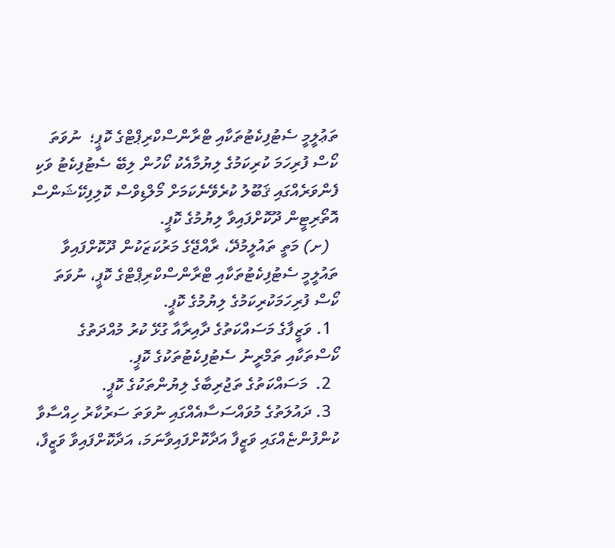ތަޢުލީމީ ސެޓުފިކެޓުތަކާއި ޓްރާންސްކްރިޕްޓްގެ ކޮޕީ؛  ނުވަތަ ކޯސް ފުރިހަމަ ކުރިކަމުގެ ލިޔުމާއެކު ކޯހުން ލިބޭ ސެޓުފިކެޓު ވަކި ފެންވަރެއްގައި ޤަބޫލު ކުރެވޭނެކަމަށް މޯލްޑިވްސް ކޮލިފިކޭޝަންސް އޮތޯރިޓީން ދޫކޮށްފައިވާ ލިޔުމުގެ ކޮޕީ.
  (ށ) މަތީ ތައުލީމުދޭ، ރާއްޖޭގެ މަރުކަޒަކުން ދޫކޮށްފައިވާ ތައުލީމީ ސެޓުފިކެޓުތަކާއި ޓްރާންސްކްރިޕްޓްގެ ކޮޕީ، ނުވަތަ ކޯސް ފުރިހަމަކުރިކަމުގެ ލިޔުމުގެ ކޮޕީ.
  1. ވަޒީފާގެ މަސައްކަތުގެ ދާއިރާއާ ގުޅޭ ކުރު މުއްދަތުގެ ކޯސްތަކާއި ތަމްރީނު ސެޓުފިކެޓުތަކުގެ ކޮޕީ.
  2.  މަސައްކަތުގެ ތަޖުރިބާގެ ލިޔުންތަކުގެ ކޮޕީ.
  3. ދައުލަތުގެ މުވައްސަސާއެއްގައި ނުވަތަ ސަރުކާރު ހިއްސާވާ ކުންފުންޏެއްގައި ވަޒީފާ އަދާކޮށްފައިވާނަމަ، އަދާކޮށްފައިވާ ވަޒީފާ،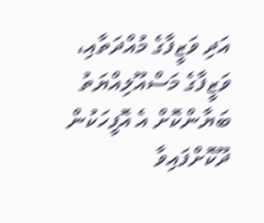އަދި ވަޒީފާގެ މުއްދަތާއި، ވަޒީފާގެ މަސްއޫލިއްޔަތު ބަޔާންކޮށް އެ އޮފީހަކުން ދޫކޮށްފައިވާ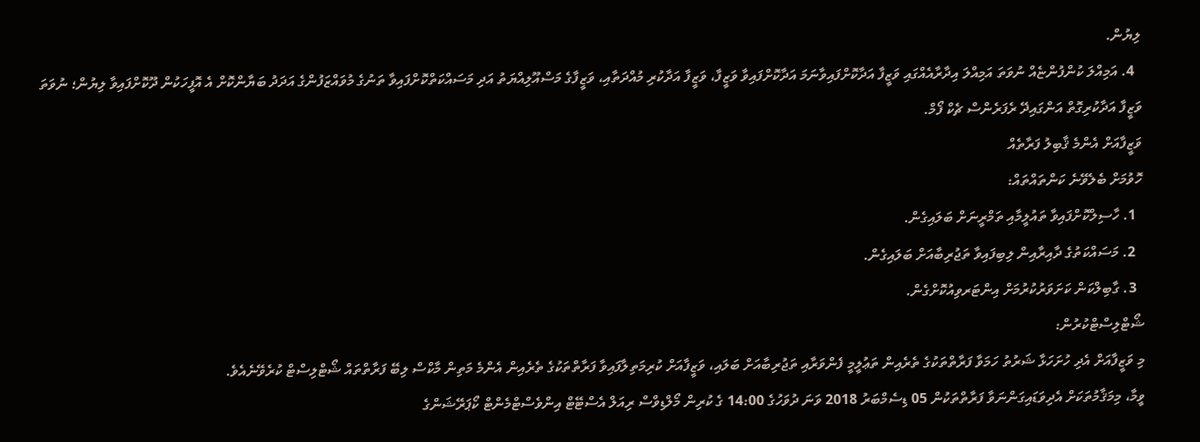ލިޔުން.
  4. އަމިއްލަ ކުންފުންޏެއް ނުވަތަ އަމިއްލަ އިދާރާއެއްގައި ވަޒީފާ އަދާކޮށްފައިވާނަމަ އަދާކޮށްފައިވާ ވަޒީފާ، ވަޒީފާ އަދާކުރި މުއްދަތާއި، ވަޒީފާގެ މަސްއޫލިއްޔަތު އަދި މަސައްކަތްކޮށްފައިވާ ތަނުގެ މުވައްޒަފުންގެ އަދަދު ބަޔާންކޮށް އެ އޮފީހަކުން ދޫކޮށްފައިވާ ލިޔުން؛ ނުވަތަ ވަޒީފާ އަދާކުރިގޮތް އަންގައިދޭ ރެފަރެންސް ޗެކް ފޯމް.
ވަޒީފާއަށް އެންމެ ޤާބިލު ފަރާތެއް
ހޮވުމަށް ބެލެވޭނެ ކަންތައްތައް:
  1. ހާސިލްކޮށްފައިވާ ތައުލީމާއި ތަމްރީނަށް ބަލައިގެން.
  2. މަސައްކަތުގެ ދާއިރާއިން ލިބިފައިވާ ތަޖުރިބާއަށް ބަލައިގެން.
  3. ގާބިލްކަން ކަށަވަރުކުރުމަށް އިންޓަރވިއުކޮށްގެން.
ޝޯޓްލިސްޓްކުރުން:
މި ވަޒީފާއަށް އެދި ހުށަހަޅާ ޝަރުތު ހަމަވާ ފަރާތްތަކުގެ ތެރެއިން ތަޢުލީމީ ފެންވަރާއި ތަޖުރިބާއަށް ބަލައި، ވަޒީފާއަށް ކުރިމަތިލާފައިވާ ފަރާތްތަކުގެ ތެރެއިން އެންމެ މަތިން މާކްސް ލިބޭ ފަރާތްތައް ޝޯޓްލިސްޓް ކުރެވޭނެއެވެ.
ވީމާ، މިމަޤާމުތަކަށް އެދިވަޑައިގަންނަވާ ފަރާތްތަކުން 05 ޑިސެމްބަރު 2018 ވަނަ ދުވަހުގެ 14:00 ގެ ކުރިން މޯލްޑިވްސް ރިއަލް އެސްޓޭޓް އިންވެސްޓްމެންޓް ކޯޕަރޭޝަންގެ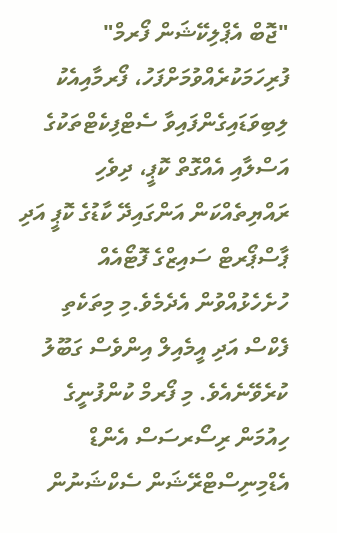"ޖޮބް އެޕްލިކޭޝަން ފޯރމް" ފުރިހަމަކުރެއްވުމަށްފަހު، ފޯރމާއިއެކު ލިބިވަޑައިގެންފައިވާ ސެޓްފިކެޓްތަކުގެ އަސްލާއި އެއްގޮތް ކޮޕީ، ދިވެހި ރައްޔިތެއްކަން އަންގައިދޭ ކާޑުގެ ކޮޕީ އަދި ޕާސްޕޯރޓް ސައިޒްގެ ފޮޓޯއެއް ހުށެހެޅުއްވުން އެދެމެވެ.މި މިތަކެތި ފެކްސް އަދި އީމެއިލް އިންވެސް ގަބޫލު ކުރެވޭނެއެވެ. މި ފޯރމް ކުންފުނީގެ ހިއުމަން ރިސޯރސަސް އެންޑް އެޑްމިނިސްޓްރޭޝަން ސެކްޝަނުން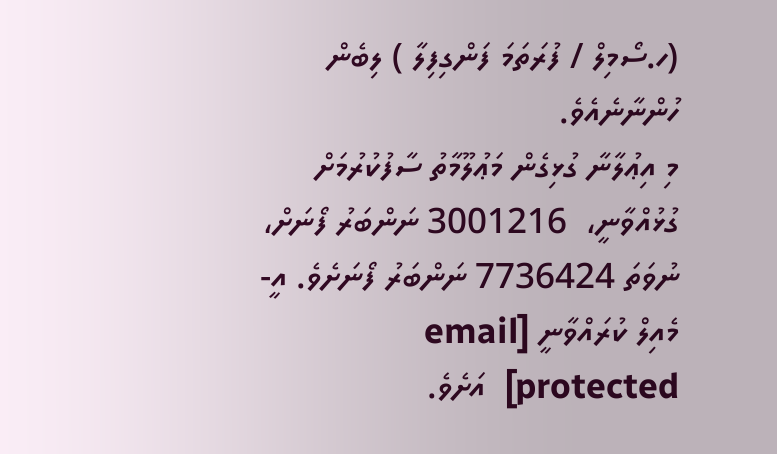(ހ.ސޯމިލް / ފުރަތަމަ ފަންގިފިލާ ) ލިބެން ހުންނާނެއެވެ.
މި އިޢުލާނާ ގުޅިގެން މަޢުލޫމާތު ސާފުކުރުމަށް ގުޅުއްވާނީ،  3001216 ނަންބަރު ފޯނަށް، ނުވަތަ 7736424 ނަންބަރު ފޯނަށެވެ. އީ-މެއިލް ކުރައްވާނީ [email protected]  އަށެވެ.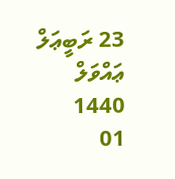23 ރަބީޢަލް ޢައްވަލް 1440
01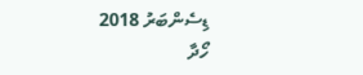ޑިސެންބަރު 2018
ހޯދާ